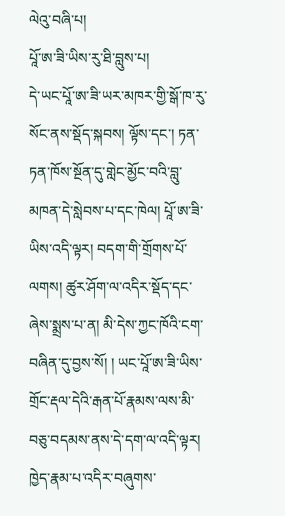ལེའུ་བཞི་པ།
པཱོ་ཨ་ཟི་ཡིས་རུ་ཐི་བླུས་པ།
དེ་ཡང་པཱོ་ཨ་ཟི་ཡར་མཁར་གྱི་སྒོ་ཁ་རུ་སོང་ནས་སྡོད་སྐབས། ལྟོས་དང་། ཏན་ཏན་ཁོས་སྔོན་དུ་གླེང་མྱོང་བའི་བླུ་མཁན་དེ་སླེབས་པ་དང་ཁེལ། པཱོ་ཨ་ཟི་ཡིས་འདི་ལྟར། བདག་གི་གྲོགས་པོ་ལགས། ཚུར་ཤོག་ལ་འདིར་སྡོད་དང་ཞེས་སྨྲས་པ་ན། མི་དེས་ཀྱང་ཁོའི་ངག་བཞིན་དུ་བྱས་སོ། ། ཡང་པཱོ་ཨ་ཟི་ཡིས་གྲོང་རྡལ་དེའི་རྒན་པོ་རྣམས་ལས་མི་བཅུ་བདམས་ནས་དེ་དག་ལ་འདི་ལྟར། ཁྱེད་རྣམ་པ་འདིར་བཞུགས་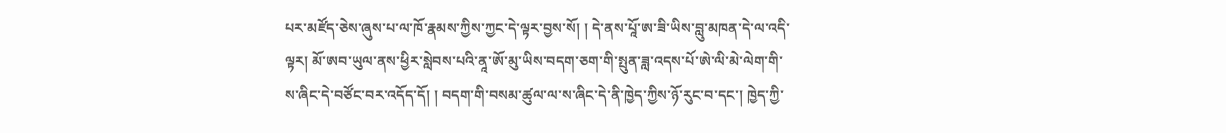པར་མཛོད་ཅེས་ཞུས་པ་ལ་ཁོ་རྣམས་ཀྱིས་ཀྱང་དེ་ལྟར་བྱས་སོ། ། དེ་ནས་པཱོ་ཨ་ཟི་ཡིས་བླུ་མཁན་དེ་ལ་འདི་ལྟར། མོ་ཨབ་ཡུལ་ནས་ཕྱིར་སླེབས་པའི་ནཱ་ཨོ་མུ་ཡིས་བདག་ཅག་གི་སྤུན་ཟླ་འདས་པོ་ཨེ་ལི་མེ་ལེག་གི་ས་ཞིང་དེ་བཙོང་བར་འདོད་དོ། ། བདག་གི་བསམ་ཚུལ་ལ་ས་ཞིང་དེ་ནི་ཁྱེད་ཀྱིས་ཉོ་རུང་བ་དང་། ཁྱེད་ཀྱི་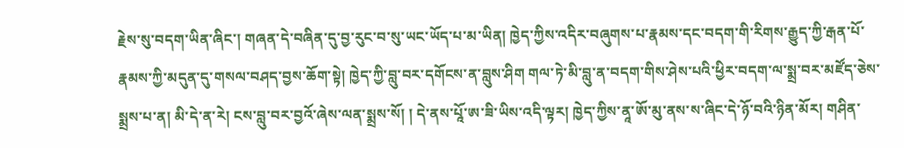རྗེས་སུ་བདག་ཡིན་ཞིང་། གཞན་དེ་བཞིན་དུ་བྱ་རུང་བ་སུ་ཡང་ཡོད་པ་མ་ཡིན། ཁྱེད་ཀྱིས་འདིར་བཞུགས་པ་རྣམས་དང་བདག་གི་རིགས་རྒྱུད་ཀྱི་རྒན་པོ་རྣམས་ཀྱི་མདུན་དུ་གསལ་བཤད་བྱས་ཆོག་སྟེ། ཁྱེད་ཀྱི་བླུ་བར་དགོངས་ན་བླུས་ཤིག གལ་ཏེ་མི་བླུ་ན་བདག་གིས་ཤེས་པའི་ཕྱིར་བདག་ལ་སྨྲ་བར་མཛོད་ཅེས་སྨྲས་པ་ན། མི་དེ་ན་རེ། ངས་བླུ་བར་བྱའོ་ཞེས་ལན་སྨྲས་སོ། ། དེ་ནས་པཱོ་ཨ་ཟི་ཡིས་འདི་ལྟར། ཁྱེད་ཀྱིས་ནཱ་ཨོ་མུ་ནས་ས་ཞིང་དེ་ཉོ་བའི་ཉིན་མོར། གཤིན་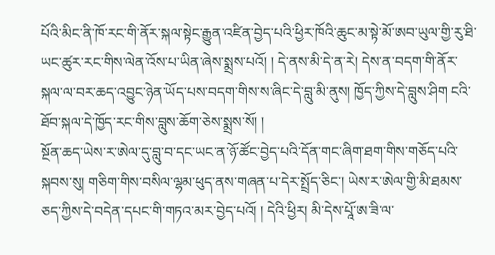པོའི་མིང་ནི་ཁོ་རང་གི་ནོར་སྐལ་སྟེང་རྒྱུན་འཛིན་བྱེད་པའི་ཕྱིར་ཁོའི་ཆུང་མ་སྟེ་མོ་ཨབ་ཡུལ་གྱི་རུ་ཐི་ཡང་ཚུར་རང་གིས་ལེན་འོས་པ་ཡིན་ཞེས་སྨྲས་པའོ། ། དེ་ནས་མི་དེ་ན་རེ། དེས་ན་བདག་གི་ནོར་སྐལ་ལ་བར་ཆད་འབྱུང་ཉེན་ཡོད་པས་བདག་གིས་ས་ཞིང་དེ་བླུ་མི་ནུས། ཁྱོད་ཀྱིས་དེ་བླུས་ཤིག ངའི་ཐོབ་སྐལ་དེ་ཁྱོད་རང་གིས་བླུས་ཆོག་ཅེས་སྨྲས་སོ། །
སྔོན་ཆད་ཡེས་ར་ཨེལ་དུ་བླུ་བ་དང་ཡང་ན་ཉོ་ཚོང་བྱེད་པའི་དོན་གང་ཞིག་ཐག་གིས་གཅོད་པའི་སྐབས་སུ། གཅིག་གིས་བསིལ་ལྷམ་ཕུད་ནས་གཞན་པ་དེར་སྤྲོད་ཅིང་། ཡེས་ར་ཨེལ་གྱི་མི་ཐམས་ཅད་ཀྱིས་དེ་བདེན་དཔང་གི་གཏའ་མར་བྱེད་པའོ། ། དེའི་ཕྱིར། མི་དེས་པཱོ་ཨ་ཟི་ལ་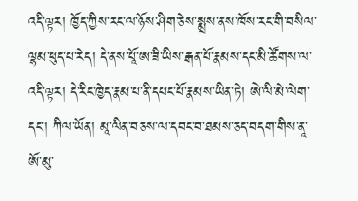འདི་ལྟར། ཁྱོད་ཀྱིས་རང་ལ་ཉོས་ཤིག་ཅེས་སྨྲས་ནས་ཁོས་རང་གི་བསིལ་ལྷམ་ཕུད་པ་རེད། དེ་ནས་པཱོ་ཨ་ཟི་ཡིས་རྒན་པོ་རྣམས་དང་མི་ཚོགས་ལ་འདི་ལྟར། དེ་རིང་ཁྱེད་རྣམ་པ་ནི་དཔང་པོ་རྣམས་ཡིན་ཏེ། ཨེ་ལི་མེ་ལེག་དང་། ཀིལ་ཡོན། མཱ་ལིན་བཅས་ལ་དབང་བ་ཐམས་ཅད་བདག་གིས་ནཱ་ཨོ་མུ་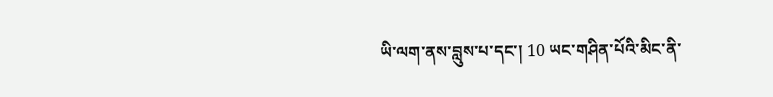ཡི་ལག་ནས་བླུས་པ་དང་། 10 ཡང་གཤིན་པོའི་མིང་ནི་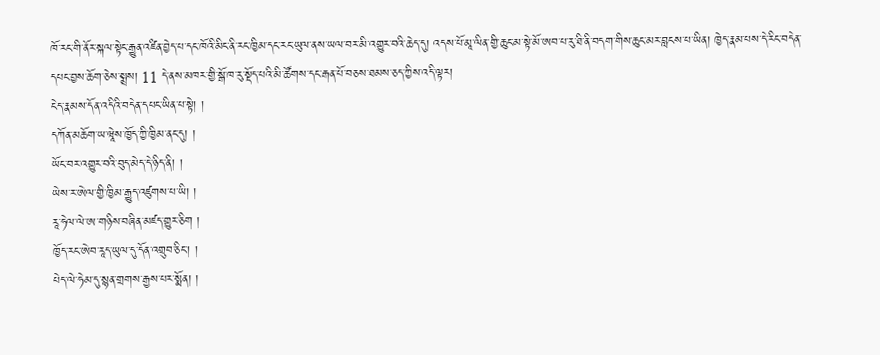ཁོ་རང་གི་ནོར་སྐལ་སྟེང་རྒྱུན་འཛིན་བྱེད་པ་དང་ཁོའི་མིང་ནི་རང་ཁྱིམ་དང་རང་ཡུལ་ནས་ཡལ་བར་མི་འགྱུར་བའི་ཆེད་དུ། འདས་པོ་མཱ་ལིན་གྱི་ཆུང་མ་སྟེ་མོ་ཨབ་པ་རུ་ཐི་ནི་བདག་གིས་ཆུང་མར་བླངས་པ་ཡིན། ཁྱེད་རྣམ་པས་དེ་རིང་བདེན་དཔང་བྱས་ཆོག་ཅེས་སྨྲས། 11 དེ་ནས་མཁར་གྱི་སྒོ་ཁ་རུ་སྡོད་པའི་མི་ཚོགས་དང་རྒན་པོ་བཅས་ཐམས་ཅད་ཀྱིས་འདི་ལྟར།
ངེད་རྣམས་དོན་འདིའི་བདེན་དཔང་ཡིན་པ་སྟེ། །
དཀོན་མཆོག་ཡ་ཝཱེས་ཁྱོད་ཀྱི་ཁྱིམ་ནང་དུ། །
ཡོང་བར་འགྱུར་བའི་བུད་མེད་དེ་ཉིད་ནི། །
ཡེས་ར་ཨེལ་གྱི་ཁྱིམ་རྒྱུད་འཛུགས་པ་ཡི། །
རཱ་ཧེལ་ལེ་ཨ་གཉིས་བཞིན་མཛད་གྱུར་ཅིག །
ཁྱོད་རང་ཨེབ་རཱད་ཡུལ་དུ་དོན་འགྲུབ་ཅིང་། །
པེད་ལེ་ཧེམ་དུ་སྙན་གྲགས་རྒྱས་པར་སྨོན། །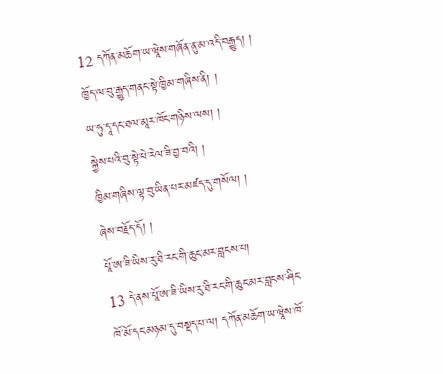12 དཀོན་མཆོག་ཡ་ཝཱེས་གཞོན་ནུ་མ་འདི་བརྒྱུད། །
ཁྱོད་ལ་བུ་རྒྱུད་གནང་སྟེ་ཁྱིམ་གཞིས་ནི། །
ཡ་ཧུ་དཱ་དང་ཐལ་མཱར་ཁོང་གཉིས་ལས། །
སྐྱེས་པའི་བུ་སྟེ་ཕེ་རེལ་ཟི་བྱ་བའི། །
ཁྱིམ་གཞིས་ལྟ་བུ་ཡིན་པར་མཛད་དུ་གསོལ། །
ཞེས་བརྗོད་དོ། །
པཱོ་ཨ་ཟི་ཡིས་རུ་ཐི་རང་གི་ཆུང་མར་བླངས་པ།
13 དེ་ནས་པཱོ་ཨ་ཟི་ཡིས་རུ་ཐི་རང་གི་ཆུང་མར་བླངས་ཤིང་ཁོ་མོ་དང་མཉམ་དུ་བསྡད་པ་ལ། དཀོན་མཆོག་ཡ་ཝཱེས་ཁོ་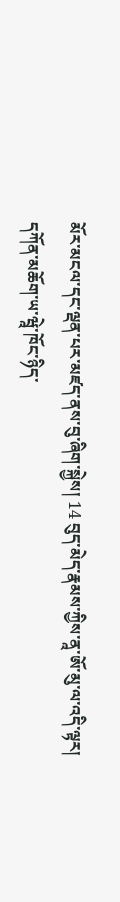མོར་མངལ་དང་ལྡན་པར་མཛད་ནས་བུ་ཞིག་སྐྱེས། 14 བུད་མེད་རྣམས་ཀྱིས་ནཱ་ཨོ་མུ་ལ་འདི་ལྟར།
དཀོན་མཆོག་ཡ་ཝཱེ་ཁོང་ཉིད་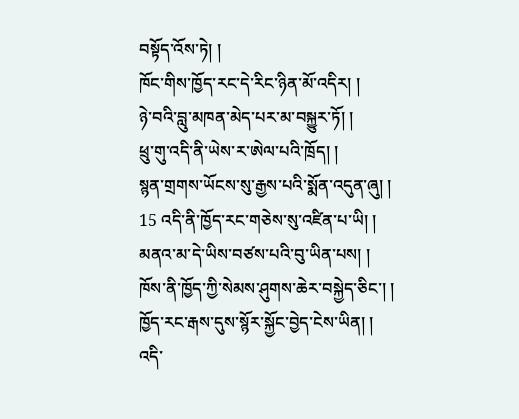བསྟོད་འོས་ཏེ། །
ཁོང་གིས་ཁྱོད་རང་དེ་རིང་ཉིན་མོ་འདིར། །
ཉེ་བའི་བླུ་མཁན་མེད་པར་མ་བསྐྱུར་ཏོ། །
ཕྲུ་གུ་འདི་ནི་ཡེས་ར་ཨེལ་པའི་ཁྲོད། །
སྙན་གྲགས་ཡོངས་སུ་རྒྱས་པའི་སྨོན་འདུན་ཞུ། །
15 འདི་ནི་ཁྱོད་རང་གཅེས་སུ་འཛིན་པ་ཡི། །
མནའ་མ་དེ་ཡིས་བཙས་པའི་བུ་ཡིན་པས། །
ཁོས་ནི་ཁྱོད་ཀྱི་སེམས་ཤུགས་ཆེར་བསྐྱེད་ཅིང་། །
ཁྱོད་རང་རྒས་དུས་སྙོར་སྐྱོང་བྱེད་ངེས་ཡིན། །
འདི་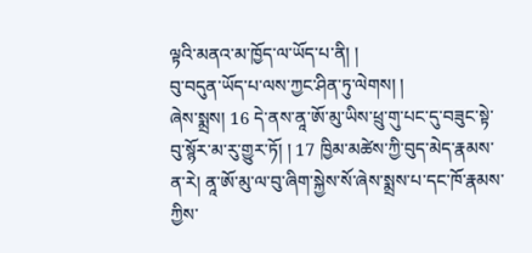ལྟའི་མནའ་མ་ཁྱོད་ལ་ཡོད་པ་ནི། །
བུ་བདུན་ཡོད་པ་ལས་ཀྱང་ཤིན་ཏུ་ལེགས། །
ཞེས་སྨྲས། 16 དེ་ནས་ནཱ་ཨོ་མུ་ཡིས་ཕྲུ་གུ་པང་དུ་བཟུང་སྟེ་བུ་སྙོར་མ་རུ་གྱུར་ཏོ། ། 17 ཁྱིམ་མཚེས་ཀྱི་བུད་མེད་རྣམས་ན་རེ། ནཱ་ཨོ་མུ་ལ་བུ་ཞིག་སྐྱེས་སོ་ཞེས་སྨྲས་པ་དང་ཁོ་རྣམས་ཀྱིས་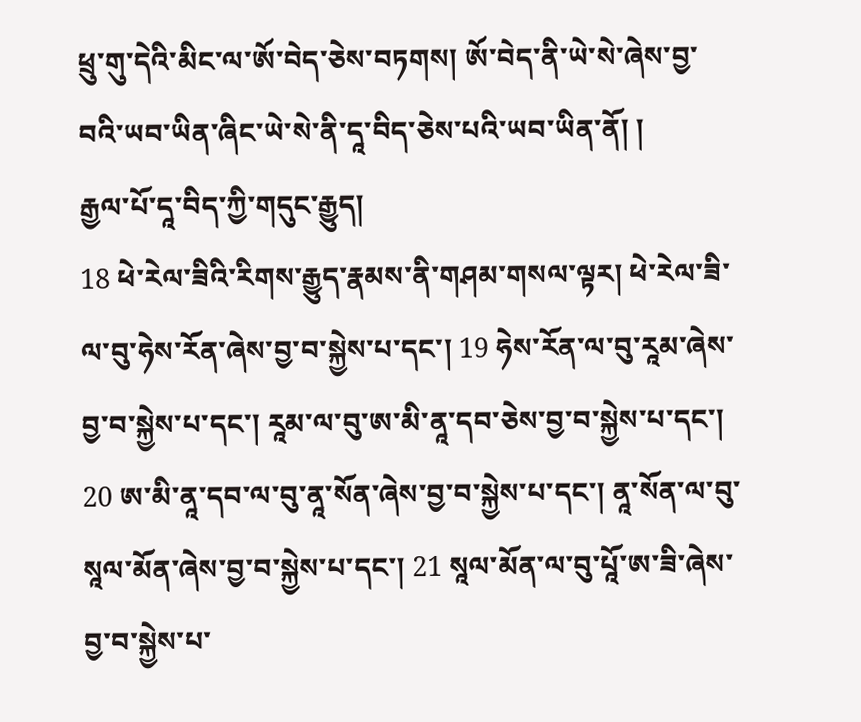ཕྲུ་གུ་དེའི་མིང་ལ་ཨོ་བེད་ཅེས་བཏགས། ཨོ་བེད་ནི་ཡེ་སེ་ཞེས་བྱ་བའི་ཡབ་ཡིན་ཞིང་ཡེ་སེ་ནི་དཱ་བིད་ཅེས་པའི་ཡབ་ཡིན་ནོ། །
རྒྱལ་པོ་དཱ་བིད་ཀྱི་གདུང་རྒྱུད།
18 ཕེ་རེལ་ཟིའི་རིགས་རྒྱུད་རྣམས་ནི་གཤམ་གསལ་ལྟར། ཕེ་རེལ་ཟི་ལ་བུ་ཧེས་རོན་ཞེས་བྱ་བ་སྐྱེས་པ་དང་། 19 ཧེས་རོན་ལ་བུ་རཱམ་ཞེས་བྱ་བ་སྐྱེས་པ་དང་། རཱམ་ལ་བུ་ཨ་མི་ནཱ་དབ་ཅེས་བྱ་བ་སྐྱེས་པ་དང་། 20 ཨ་མི་ནཱ་དབ་ལ་བུ་ནཱ་སོན་ཞེས་བྱ་བ་སྐྱེས་པ་དང་། ནཱ་སོན་ལ་བུ་སཱལ་མོན་ཞེས་བྱ་བ་སྐྱེས་པ་དང་། 21 སཱལ་མོན་ལ་བུ་པཱོ་ཨ་ཟི་ཞེས་བྱ་བ་སྐྱེས་པ་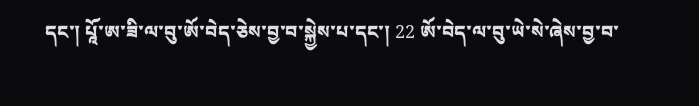དང་། པཱོ་ཨ་ཟི་ལ་བུ་ཨོ་བེད་ཅེས་བྱ་བ་སྐྱེས་པ་དང་། 22 ཨོ་བེད་ལ་བུ་ཡེ་སེ་ཞེས་བྱ་བ་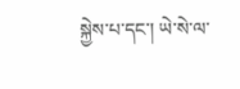སྐྱེས་པ་དང་། ཡེ་སེ་ལ་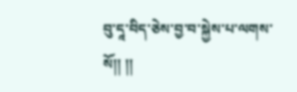བུ་དཱ་བིད་ཅེས་བྱ་བ་སྐྱེས་པ་ལགས་སོ།། །།